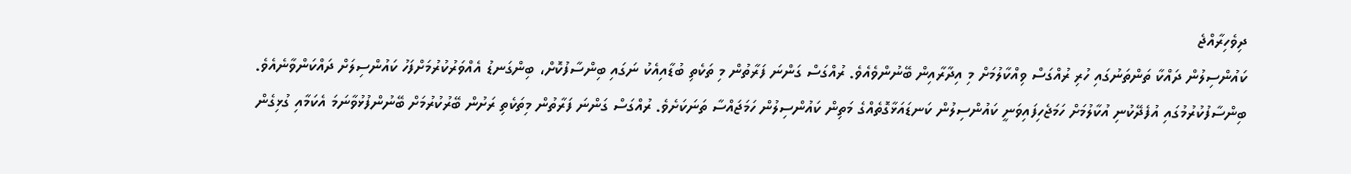ދިވެހިރާއްޖެ
ކައުންސިލުން ދައްކާ ތަންތަނުގައި ހުރި ރުއްގަސް ވިއްކާލުމަށް މި އިދާރާއިން ބޭނުންވެއެވެ. ރުއްގަސް ގަންނަ ފަރާތުން މި ތަކެތި ބުޑާއިއެކު ނަގައި ބިންސާފުކޮށް، ބިންގަނޑު އެއްވަރުކުރުމަށްފަހު ކައުންސިލަށް ދައްކަންވާނެއެވެ. ބިންސާފުކުރުމުގައި އުފެދޭކުނި އުކާލުމަށް ހަމަޖެހިފައިވަނީ ކައުންސިލުން ކަނޑައަޅާގޮތެއްގެ މަތިން ކައުންސިލުން ހަމަޖައްސާ ތަނަކަށެވެ. ރުއްގަސް ގަންނަ ފަރާތުން މިތަކެތި ރަށުން ބޭރުކުރުމަށް ބޭނުންފުޅުވާނަމަ އެކަމާއި ގުޅިގެން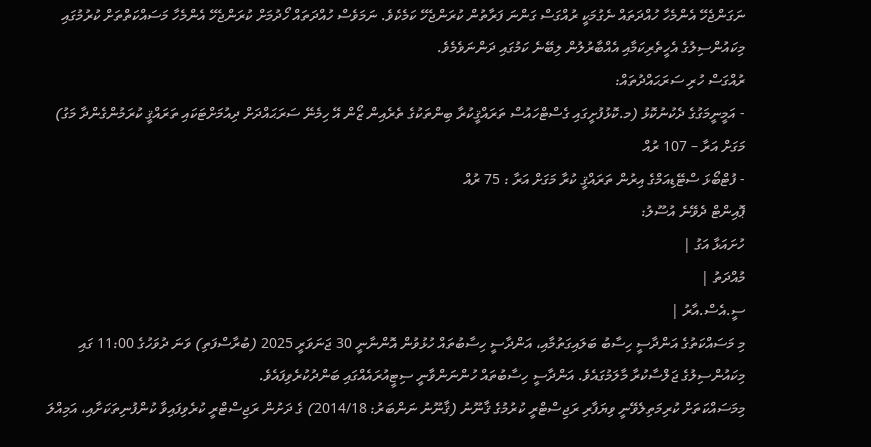ނަގަންޖެހޭ އެންމެހާ ހުއްދަތައް ނެގުމަކީ ރުއްގަސް ގަންނަ ފަރާތުން ކުރަންޖެހޭ ކަމެކެވެ. ނަމަވެސް ހުއްދަތައް ހޯދުމަށް ކުރަންޖެހޭ އެންމެހާ މަސައްކަތްތަށް ކުރުމުގައި މިކައުންސިލުގެ އެހީތެރިކަމާއި އެއްބާރުލުން ލިބޭނެ ކަމުގައި ދަންނަވެމެވެ.
ރުއްގަސް ހުރި ސަރަޙައްދުތައް:
- އަމީނީމަގުގެ ދެކުނުކޮޅު (މ.ކޮޅުފުށީގައި ގެސްޓްހައުސް ތަރައްޤީކުރާ ބިންތަކުގެ ތެރެއިން ޒޯން އޭ ހިމެނޭ ސަރަޙައްދަށް ދިއުމަށްޓަކައި ތަރައްޤީ ކުރަމުންގެންދާ މަގު) މަގަށް އަރާ – 107 ރުއް
- ފުޓްބޯޅަ ސްޓޭޑިއަމްގެ އިރުން ތަރައްޤީ ކުރާ މަގަށް އަރާ : 75 ރުއް
ޕޮއިންޓް ދެވޭނެ އުސޫލު:
ހުށައަޅާ އަގު |
މުއްދަތު |
ސީ.އެސް.އާރު |
މި މަސައްކަތުގެ އަންދާސީ ހިސާބު ބަލައިގަތުމާއި، އަންދާސީ ހިސާބުތައް ހުޅުވުން އޮންނާނީ 30 ޖަނަވަރީ 2025 (ބުރާސްފަތި) ވަނަ ދުވަހުގެ 11:00 ގައި މިކައުންސިލުގެ ޖަލްސާކުރާ މާލަމުގައެވެ. އަންދާސީ ހިސާބުތައް ހުންނަންވާނީ ސިޓީއުރައެއްގައި ބަންދުކުރެވިފައެވެ.
މިމަސައްކަތަށް ކުރިމަތިލެވޭނީ ވިޔަފާރި ރަޖިސްޓްރީ ކުރުމުގެ ޤާނޫނު (ޤާނޫނު ނަންބަރު: 2014/18) ގެ ދަށުން ރަޖިސްޓްރީ ކުރެވިފައިވާ ކުންފުނިތަކަށާއި، އަމިއްލަ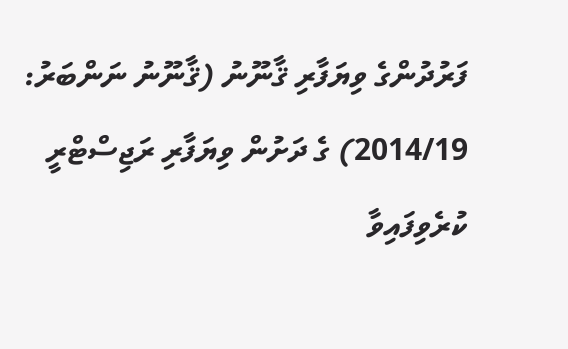ފަރުދުންގެ ވިޔަފާރި ޤާނޫނު (ޤާނޫނު ނަންބަރު: 2014/19) ގެ ދަށުން ވިޔަފާރި ރަޖިސްޓްރީ ކުރެވިފައިވާ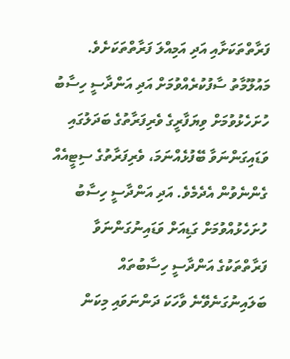ފަރާތްތަކަށާއި އަދި އަމިއްލަ ފަރާތްތަކަށެވެ. މައުލޫމާތު ސާފުކުރެއްވުމަށް އަދި އަންދާސީ ހިސާބު ހުށަހެޅުވުމަށް ވިޔަފާރީގެ ވެރިފަރާތުގެ ބަދަލުގައި ވަޑައިގަންނަވާ ބޭފުޅެއްނަމަ، ވެރިފަރާތުގެ ސިޓީއެއް ގެންނެވުން އެދެމެވެ. އަދި އަންދާސީ ހިސާބު ހުށަހެޅުއްވުމަށް ގަޑިއަށް ވަޑައިނުގަންނަވާ ފަރާތްތަކުގެ އަންދާސީ ހިސާބުތައް ބަލައިނުގަނެވޭނެ ވާހަކަ ދަންނަވައި މިކަން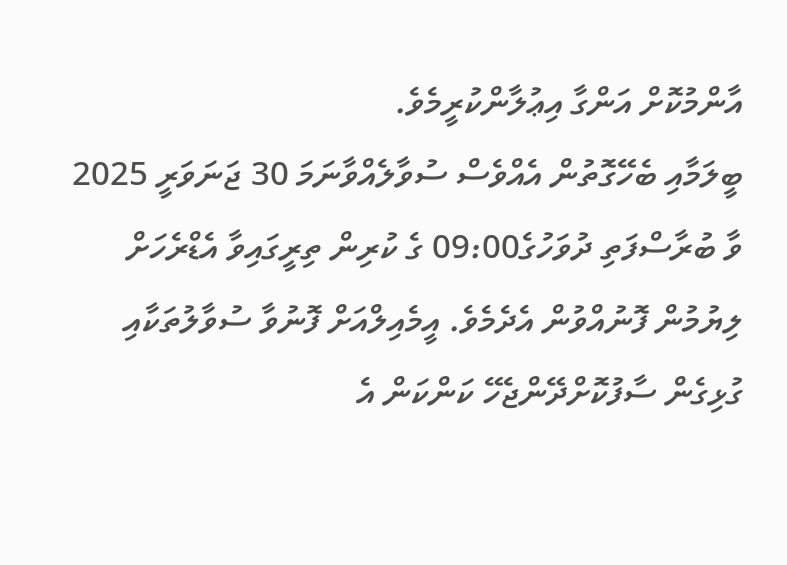އާންމުކޮށް އަންގާ އިޢުލާންކުރީމެވެ.
ބީލަމާއި ބެހޭގޮތުން އެއްވެސް ސުވާލެއްވާނަމަ 30 ޖަނަވަރީ 2025 ވާ ބުރާސްފަތި ދުވަހުގެ09:00 ގެ ކުރިން ތިރީގައިވާ އެޑްރެހަށް ލިޔުމުން ފޮނުއްވުން އެދެމެވެ. އީމެއިލްއަށް ފޮނުވާ ސުވާލުތަކާއި ގުޅިގެން ސާފުކޮށްދޭންޖެހޭ ކަންކަން އެ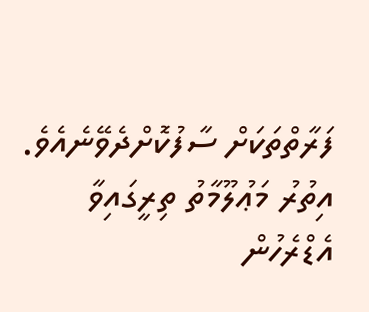ފަރާތްތަކަށް ސާފުކޮށްދެވޭނެއެވެ.
އިތުރު މަޢުލޫމާތު ތިރީގައިވާ އެޑްރެހުން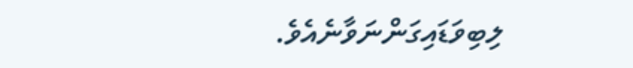ލިބިވަޑައިގަންނަވާނެއެވެ.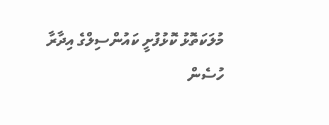މުލަކަތޮޅު ކޮޅުފުށީ ކައުންސިލްގެ އިދާރާ
ހުސެން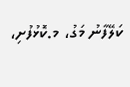ކަލޭފާނު މަގު، މ.ކޮޅުފުށި،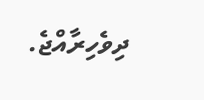ދިވެހިރާއްޖެ.